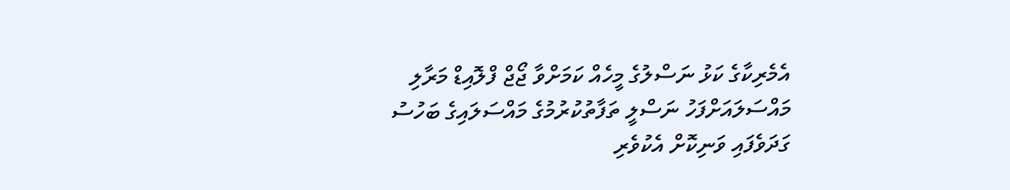އެމެރިކާގެ ކަޅު ނަސްލުގެ މީހެއް ކަމަށްވާ ޖޯޖް ފްލޮއިޑް މަރާލި މައްސަލައަށްފަހު ނަސްލީ ތަފާތުކުރުމުގެ މައްސަލައިގެ ބަހުސު ގަދަވެފައި ވަނިކޮށް އެކުވެރި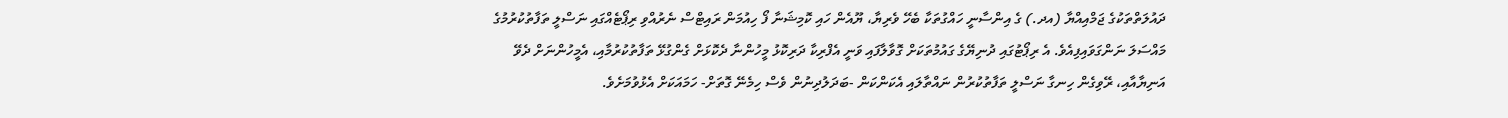ދައުލަތްތަކުގެ ޖަމްއިއްޔާ (އދ.) ގެ އިންސާނީ ހައްގުތަކާ ބެހޭ ވެރިޔާ، ޔޫއެން ހައި ކޮމިޝަނާ ފޯ ހިއުމަން ރައިޓްސް ނެރުއްވި ރިޕޯޓެއްގައި ނަސްލީ ތަފާތުކުރުމުގެ މައްސަލަ ނަންގަވައިފިއެވެ. އެ ރިޕޯޓުގައި ދުނިޔޭގެ ގައުމުތަކަށް ގޮވާލާފައި ވަނީ އެފްރިކާ ދަރިކޮޅު މީހުންނާ ދެކޮޅަށް ގެންގުޅޭ ތަފާތުކުރުމާއި، އެމީހުންނަށް ދެވޭ އަނިޔާއާއި، ރޭވިގެން ހިނގާ ނަސްލީ ތަފާތުކުރުން ނައްތާލައި އެކަންކަން -ބަދަލުދިނުން ވެސް ހިމެނޭ ގޮތަށް- ހަމައަކަށް އެޅުވުމަށެވެ.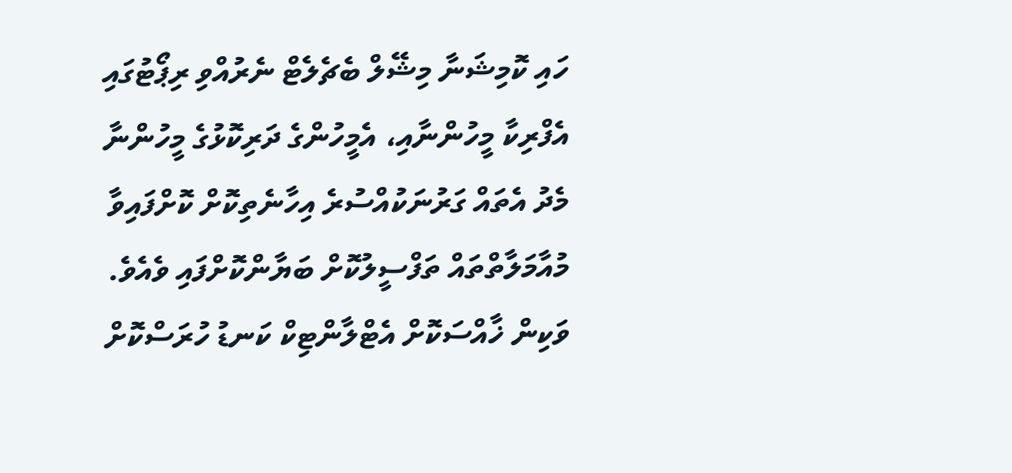ހައި ކޮމިޝަނާ މިޝޭލް ބެޗެލެޓް ނެރުއްވި ރިޕޯޓުގައި އެފްރިކާ މީހުންނާއި، އެމީހުންގެ ދަރިކޮޅުގެ މީހުންނާ މެދު އެތައް ގަރުނަކުއްސުރެ އިހާނެތިކޮށް ކޮށްފައިވާ މުއާމަލާތްތައް ތަފްސީލުކޮށް ބަޔާންކޮށްފައި ވެއެވެ. ވަކިން ޚާއްސަކޮށް އެޓްލާންޓިކް ކަނޑު ހުރަސްކޮށް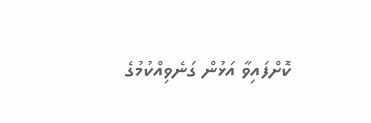ކޮށްފައިވާ އަޅުން ގަނެވިއްކުމުގެ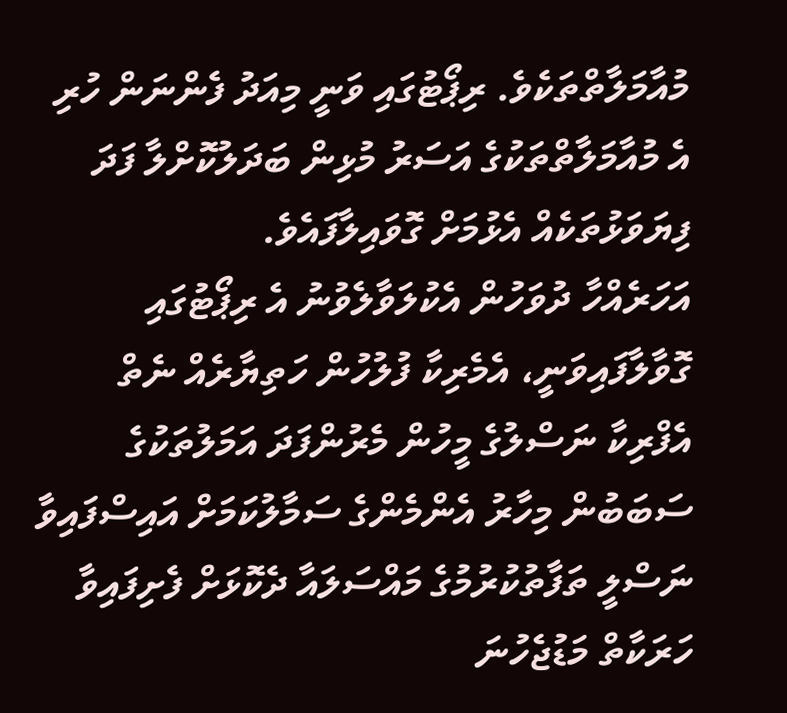މުއާމަލާތްތަކެވެ. ރިޕޯޓުގައި ވަނީ މިއަދު ފެންނަން ހުރި އެ މުއާމަލާތްތަކުގެ އަސަރު މުޅިން ބަދަލުކޮށްލާ ފަދަ ފިޔަވަޅުތަކެއް އެޅުމަށް ގޮވައިލާފައެވެ.
އަހަރެއްހާ ދުވަހުން އެކުލަވާލެވުނު އެ ރިޕޯޓުގައި ގޮވާލާފައިވަނީ، އެމެރިކާ ފުލުހުން ހަތިޔާރެއް ނެތް އެފްރިކާ ނަސްލުގެ މީހުން މެރުންފަދަ އަމަލުތަކުގެ ސަބަބުން މިހާރު އެންމެންގެ ސަމާލުކަމަށް އައިސްފައިވާ ނަސްލީ ތަފާތުކުރުމުގެ މައްސަލައާ ދެކޮޅަށް ފެށިފައިވާ ހަރަކާތް މަޑުޖެހުނަ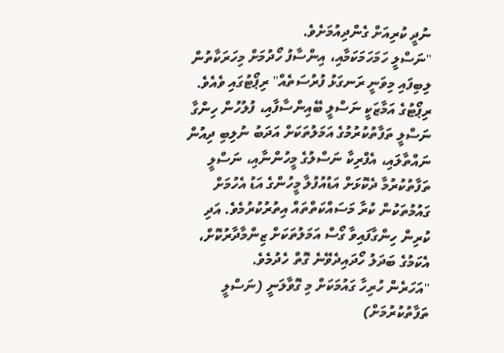ނުދީ ކުރިއަށް ގެންދިއުމަށެވެ.
"ނަސްލީ ހަމަހަމަކަމާއި، އިންސާފު ހޯދުމަށް މިހަރަކާތުން ލިބިފައި މިވަނީ ރަނގަޅު ފުރުސަތެއް" ރިޕޯޓުގައި ވެއެވެ.
ރިޕޯޓުގެ އަމާޒަކީ ނަސްލީ ބޭއިންސާފާއި، ފުލުހުން ހިންގާ ނަސްލީ ތަފާތުކުރުމުގެ އަމަލުތަކަށް އަދަބު ނުލިބި ދިއުން ނައްތާލައި، އެފްރިކާ ނަސްލުގެ މީހުންނާއި، ނަސްލީ ތަފާތުކުރުމާ ދެކޮޅަށް އަޑުއުފުލާ މީހުންގެ އަޑު އެހުމަށް ގައުމުތަކުން ކުރާ މަސައްކަތްތައް އިތުރުކުރުމެވެ. އަދި ކުރިން ހިންގާފައިވާ ގޯސް އަމަލުތަކަށް ޒިންމާދާރުކޮށް، އެކަމުގެ ބަދަލު ހޯދައިދެވޭނެ ގޮތް ހެދުމެވެ.
"އަހަރެން ހުރިހާ ގައުމަކަށް މި ގޮވާލަނީ (ނަސްލީ ތަފާތުކުރުމަށް)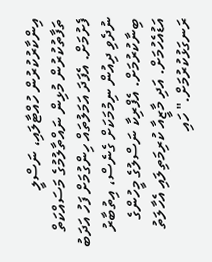އިންކާރުކުރުން ހުއްޓާލައި، ނަސްލީ ތަފާތުކުރުން މުޅިން ނައްތާލުމުގެ މަސައްކަތް ފެށުމަށް. އެފަދަ އަމަލުތައް ހިންގުމަށް ފަހު އަދަބު ނުދެވި ދިއުން ނިމުމަކަށް ގެނެސް، އިތުބާރު ބިނާކުރުމަށް. އެފްރިކާ ނަސްލުގެ މީހުންގެ އަޑުއެހުމަށް. އަދި މާޒީއާ ކުރިމަތިލައި އެހާލަތު ރަނގަޅުކުރުމަށް." ހައި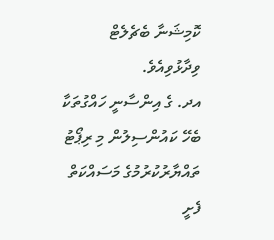ކޮމިޝަނާ ބެޗެލެޓް ވިދާޅުވިއެވެ.
އދ. ގެ އިންސާނީ ހައްގުތަކާ ބެހޭ ކައުންސިލުން މި ރިޕޯޓު ތައްޔާރުކުރުމުގެ މަސައްކަތް ފެށީ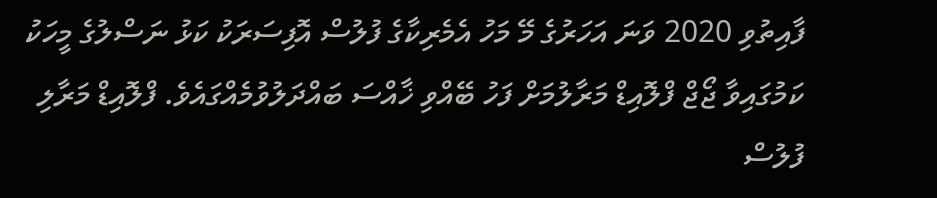ފާއިތުވި 2020 ވަނަ އަހަރުގެ މޭ މަހު އެމެރިކާގެ ފުލުސް އޮފިސަރަކު ކަޅު ނަސްލުގެ މީހަކު ކަމުގައިވާ ޖޯޖް ފްލޮއިޑް މަރާލުމަށް ފަހު ބޭއްވި ޚާއްސަ ބައްދަލުވުމެއްގައެވެ. ފްލޮއިޑް މަރާލި ފުލުސް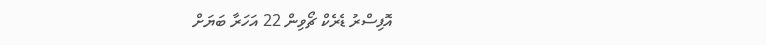އޮފިސްރު ޑެރެކް ޗޯވިން 22 އަހަރާ ބަޔަށް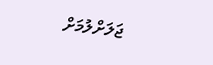ޖަލަށްލުމަށް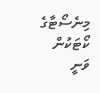މިނެސޯޓާގެ ކޯޓަކުން ވަނީ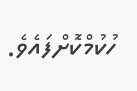ހުކުމްކޮށްފައެވެ.